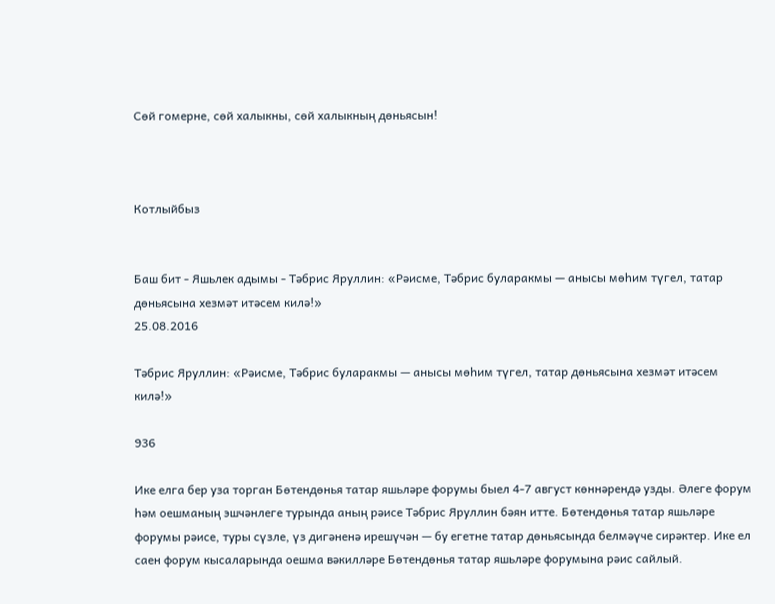Сөй гомерне, сөй халыкны, сөй халыкның дөньясын!



Котлыйбыз


Баш бит - Яшьлек адымы - Тәбрис Яруллин: «Рәисме, Тәбрис буларакмы — анысы мөһим түгел, татар дөньясына хезмәт итәсем килә!»
25.08.2016

Тәбрис Яруллин: «Рәисме, Тәбрис буларакмы — анысы мөһим түгел, татар дөньясына хезмәт итәсем килә!»

936

Ике елга бер уза торган Бөтендөнья татар яшьләре форумы быел 4-7 август көннәрендә узды. Әлеге форум һәм оешманың эшчәнлеге турында аның рәисе Тәбрис Яруллин бәян итте. Бөтендөнья татар яшьләре форумы рәисе, туры сүзле, үз дигәненә ирешүчән — бу егетне татар дөньясында белмәүче сирәктер. Ике ел саен форум кысаларында оешма вәкилләре Бөтендөнья татар яшьләре форумына рәис сайлый.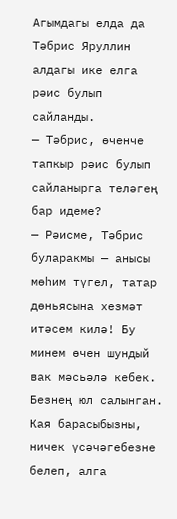Агымдагы елда да Тәбрис Яруллин алдагы ике елга рәис булып сайланды.
— Тәбрис, өченче тапкыр рәис булып сайланырга теләгең бар идеме?
— Рәисме, Тәбрис буларакмы — анысы мөһим түгел, татар дөньясына хезмәт итәсем килә! Бу минем өчен шундый вак мәсьәлә кебек. Безнең юл салынган. Кая барасыбызны, ничек үсәчәгебезне белеп, алга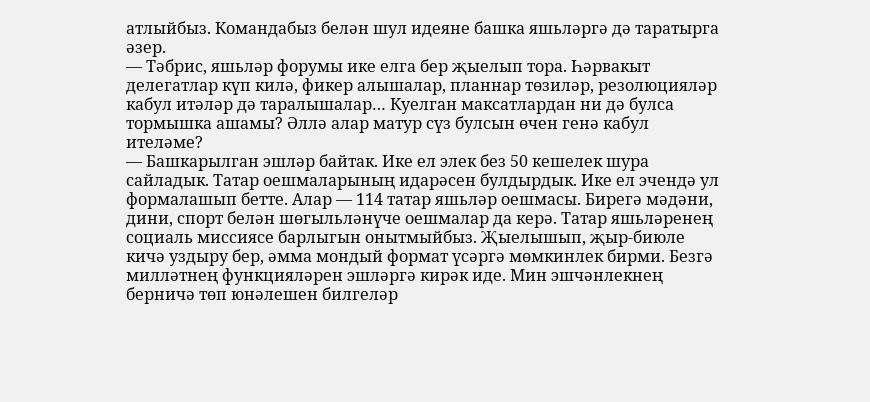атлыйбыз. Командабыз белән шул идеяне башка яшьләргә дә таратырга әзер.
— Тәбрис, яшьләр форумы ике елга бер җыелып тора. Һәрвакыт делегатлар күп килә, фикер алышалар, планнар төзиләр, резолюцияләр кабул итәләр дә таралышалар… Куелган максатлардан ни дә булса тормышка ашамы? Әллә алар матур сүз булсын өчен генә кабул ителәме?
— Башкарылган эшләр байтак. Ике ел элек без 50 кешелек шура сайладык. Татар оешмаларының идарәсен булдырдык. Ике ел эчендә ул формалашып бетте. Алар — 114 татар яшьләр оешмасы. Бирегә мәдәни, дини, спорт белән шөгыльләнүче оешмалар да керә. Татар яшьләренең социаль миссиясе барлыгын онытмыйбыз. Җыелышып, җыр-биюле кичә уздыру бер, әмма мондый формат үсәргә мөмкинлек бирми. Безгә милләтнең функцияләрен эшләргә кирәк иде. Мин эшчәнлекнең берничә төп юнәлешен билгеләр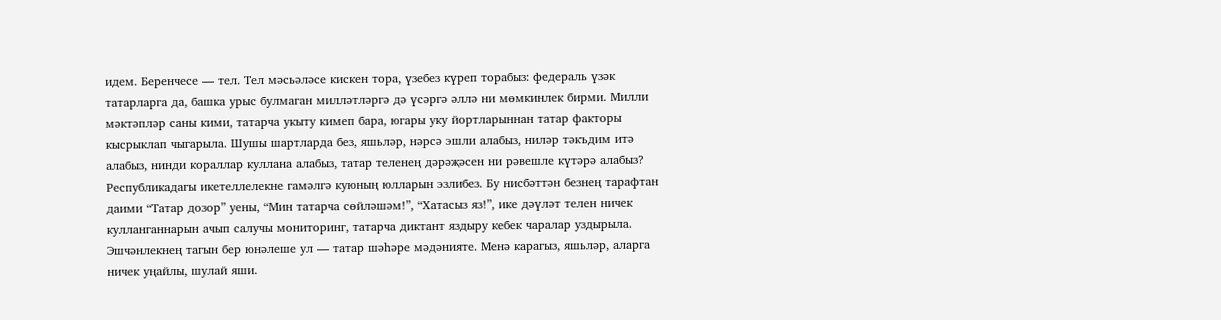идем. Беренчесе — тел. Тел мәсьәләсе кискен тора, үзебез күреп торабыз: федераль үзәк татарларга да, башка урыс булмаган милләтләргә дә үсәргә әллә ни мөмкинлек бирми. Милли мәктәпләр саны кими, татарча укыту кимеп бара, югары уку йортларыннан татар факторы кысрыклап чыгарыла. Шушы шартларда без, яшьләр, нәрсә эшли алабыз, ниләр тәкъдим итә алабыз, нинди кораллар куллана алабыз, татар теленең дәрәҗәсен ни рәвешле күтәрә алабыз? Республикадагы икетеллелекне гамәлгә куюның юлларын эзлибез. Бу нисбәттән безнең тарафтан даими “Татар дозор” уены, “Мин татарча сөйләшәм!”, “Хатасыз яз!”, ике дәүләт телен ничек кулланганнарын ачып салучы мониторинг, татарча диктант яздыру кебек чаралар уздырыла. Эшчәнлекнең тагын бер юнәлеше ул — татар шәһәре мәдәнияте. Менә карагыз, яшьләр, аларга ничек уңайлы, шулай яши.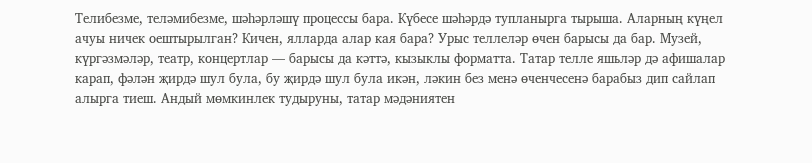Телибезме, теләмибезме, шәһәрләшү процессы бара. Күбесе шәһәрдә тупланырга тырыша. Аларның күңел ачуы ничек оештырылган? Кичен, ялларда алар кая бара? Урыс теллеләр өчен барысы да бар. Музей, күргәзмәләр, театр, концертлар — барысы да кәттә, кызыклы форматта. Татар телле яшьләр дә афишалар карап, фәлән җирдә шул була, бу җирдә шул була икән, ләкин без менә өченчесенә барабыз дип сайлап алырга тиеш. Андый мөмкинлек тудыруны, татар мәдәниятен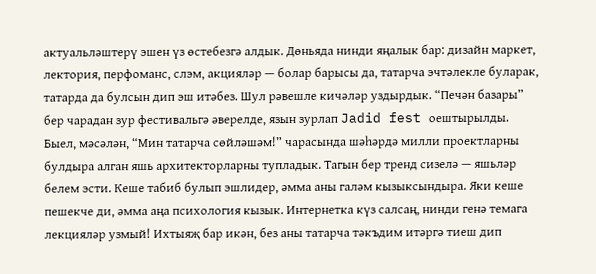актуальләштерү эшен үз өстебезгә алдык. Дөньяда нинди яңалык бар: дизайн маркет, лектория, перфоманс, слэм, акцияләр — болар барысы да, татарча эчтәлекле буларак, татарда да булсын дип эш итәбез. Шул рәвешле кичәләр уздырдык. “Печән базары” бер чарадан зур фестивальгә әверелде, язын зурлап Jadid fest оештырылды. Быел, мәсәлән, “Мин татарча сөйләшәм!” чарасында шәһәрдә милли проектларны булдыра алган яшь архитекторларны тупладык. Тагын бер тренд сизелә — яшьләр белем эсти. Кеше табиб булып эшлидер, әмма аны галәм кызыксындыра. Яки кеше пешекче ди, әмма аңа психология кызык. Интернетка күз салсаң, нинди генә темага лекцияләр узмый! Ихтыяҗ бар икән, без аны татарча тәкъдим итәргә тиеш дип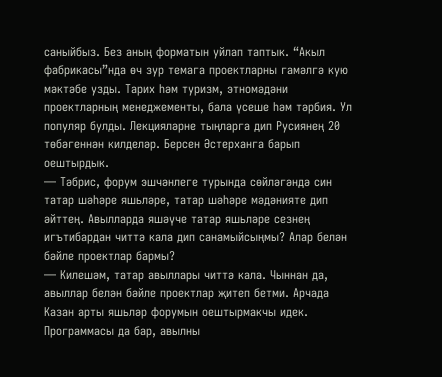саныйбыз. Без аның форматын уйлап таптык. “Акыл фабрикасы”нда өч зур темага проектларны гамәлгә кую мәктәбе узды. Тарих һәм туризм, этномәдәни проектларның менеджементы, бала үсеше һәм тәрбия. Ул популяр булды. Лекцияләрне тыңларга дип Русиянең 20 төбәгеннән килделәр. Берсен Әстерханга барып оештырдык.
— Тәбрис, форум эшчәнлеге турында сөйләгәндә син татар шәһәре яшьләре, татар шәһәре мәдәнияте дип әйттең. Авылларда яшәүче татар яшьләре сезнең игътибардан читтә кала дип санамыйсыңмы? Алар белән бәйле проектлар бармы?
— Килешәм, татар авыллары читтә кала. Чыннан да, авыллар белән бәйле проектлар җитеп бетми. Арчада Казан арты яшьләр форумын оештырмакчы идек. Программасы да бар, авылны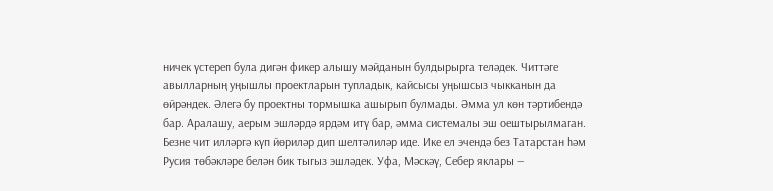ничек үстереп була дигән фикер алышу мәйданын булдырырга теләдек. Читтәге авылларның уңышлы проектларын тупладык, кайсысы уңышсыз чыкканын да өйрәндек. Әлегә бу проектны тормышка ашырып булмады. Әмма ул көн тәртибендә бар. Аралашу, аерым эшләрдә ярдәм итү бар, әмма системалы эш оештырылмаган. Безне чит илләргә күп йөриләр дип шелтәлиләр иде. Ике ел эчендә без Татарстан һәм Русия төбәкләре белән бик тыгыз эшләдек. Уфа, Мәскәү, Себер яклары —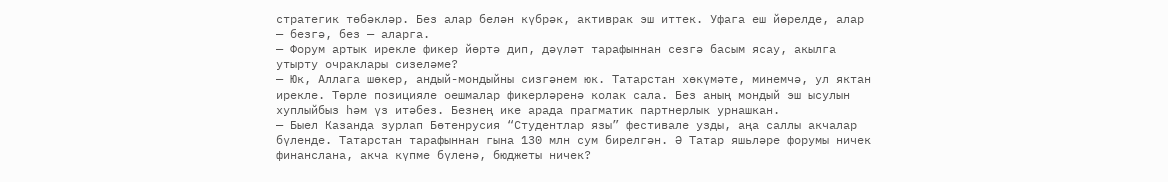стратегик төбәкләр. Без алар белән күбрәк, активрак эш иттек. Уфага еш йөрелде, алар — безгә, без — аларга.
— Форум артык ирекле фикер йөртә дип, дәүләт тарафыннан сезгә басым ясау, акылга утырту очраклары сизеләме?
— Юк, Аллага шөкер, андый-мондыйны сизгәнем юк. Татарстан хөкүмәте, минемчә, ул яктан ирекле. Төрле позицияле оешмалар фикерләренә колак сала. Без аның мондый эш ысулын хуплыйбыз һәм үз итәбез. Безнең ике арада прагматик партнерлык урнашкан.
— Быел Казанда зурлап Бөтенрусия “Студентлар язы” фестивале узды, аңа саллы акчалар бүленде. Татарстан тарафыннан гына 130 млн сум бирелгән. Ә Татар яшьләре форумы ничек финанслана, акча күпме бүленә, бюджеты ничек?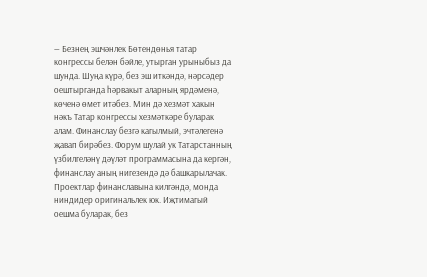— Безнең эшчәнлек Бөтендөнья татар конгрессы белән бәйле, утырган урыныбыз да шунда. Шуңа күрә, без эш иткәндә, нәрсәдер оештырганда һәрвакыт аларның ярдәменә, көченә өмет итәбез. Мин дә хезмәт хакын нәкъ Татар конгрессы хезмәткәре буларак алам. Финанслау безгә кагылмый, эчтәлегенә җавап бирәбез. Форум шулай ук Татарстанның үзбилгеләнү дәүләт программасына да кергән, финанслау аның нигезендә дә башкарылачак. Проектлар финанславына килгәндә, монда ниндидер оригинальлек юк. Иҗтимагый оешма буларак, без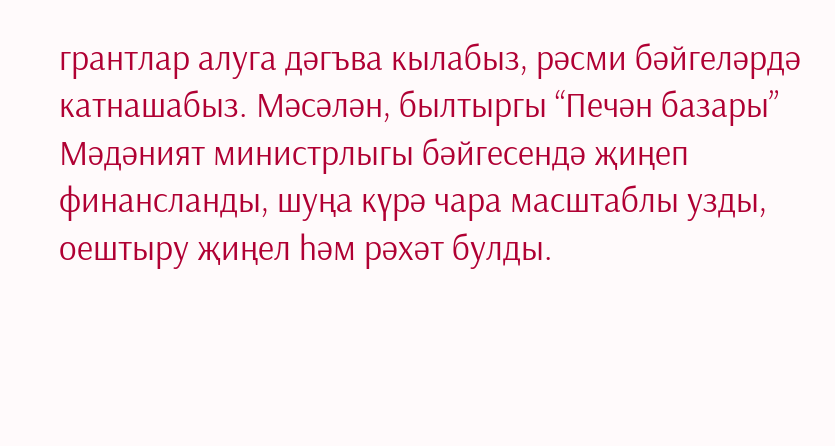грантлар алуга дәгъва кылабыз, рәсми бәйгеләрдә катнашабыз. Мәсәлән, былтыргы “Печән базары” Мәдәният министрлыгы бәйгесендә җиңеп финансланды, шуңа күрә чара масштаблы узды, оештыру җиңел һәм рәхәт булды.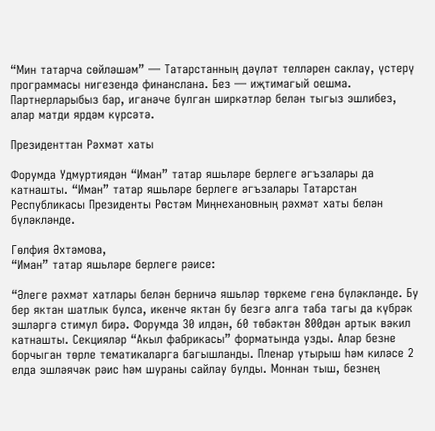“Мин татарча сөйләшәм” — Татарстанның дәүләт телләрен саклау, үстерү программасы нигезендә финанслана. Без — иҗтимагый оешма. Партнерларыбыз бар, иганәче булган ширкәтләр белән тыгыз эшлибез, алар матди ярдәм күрсәтә.

Президенттан Рәхмәт хаты

Форумда Удмуртиядән “Иман” татар яшьләре берлеге әгъзалары да катнашты. “Иман” татар яшьләре берлеге әгъзалары Татарстан Республикасы Президенты Рөстәм Миңнехановның рәхмәт хаты белән бүләкләнде.

Гөлфия Әхтәмова,
“Иман” татар яшьләре берлеге рәисе:

“Әлеге рәхмәт хатлары белән берничә яшьләр төркеме генә бүләкләнде. Бу бер яктан шатлык булса, икенче яктан бу безгә алга таба тагы да күбрәк эшләргә стимул бирә. Форумда 30 илдән, 60 төбәктән 800дән артык вәкил катнашты. Секцияләр “Акыл фабрикасы” форматында узды. Алар безне борчыган төрле тематикаларга багышланды. Пленар утырыш һәм киләсе 2 елда эшләячәк рәис һәм шураны сайлау булды. Моннан тыш, безнең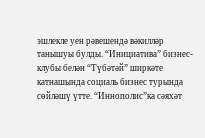эшлекле уен рәвешендә вәкилләр танышуы булды. “Инициатива” бизнес-клубы белән “Түбәтәй” ширкәте катнашында социаль бизнес турында сөйләшү үтте. “Иннополис”ка сәяхәт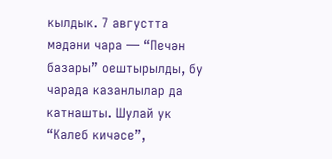кылдык. 7 августта мәдәни чара — “Печән базары” оештырылды, бу чарада казанлылар да катнашты. Шулай ук “Калеб кичәсе”,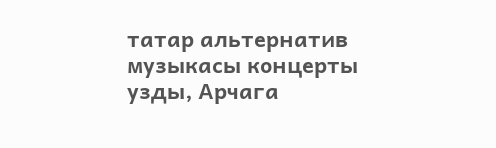татар альтернатив музыкасы концерты узды, Арчага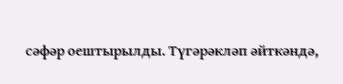сәфәр оештырылды. Түгәрәкләп әйткәндә,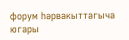форум һәрвакыттагыча югары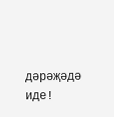дәрәҗәдә иде!